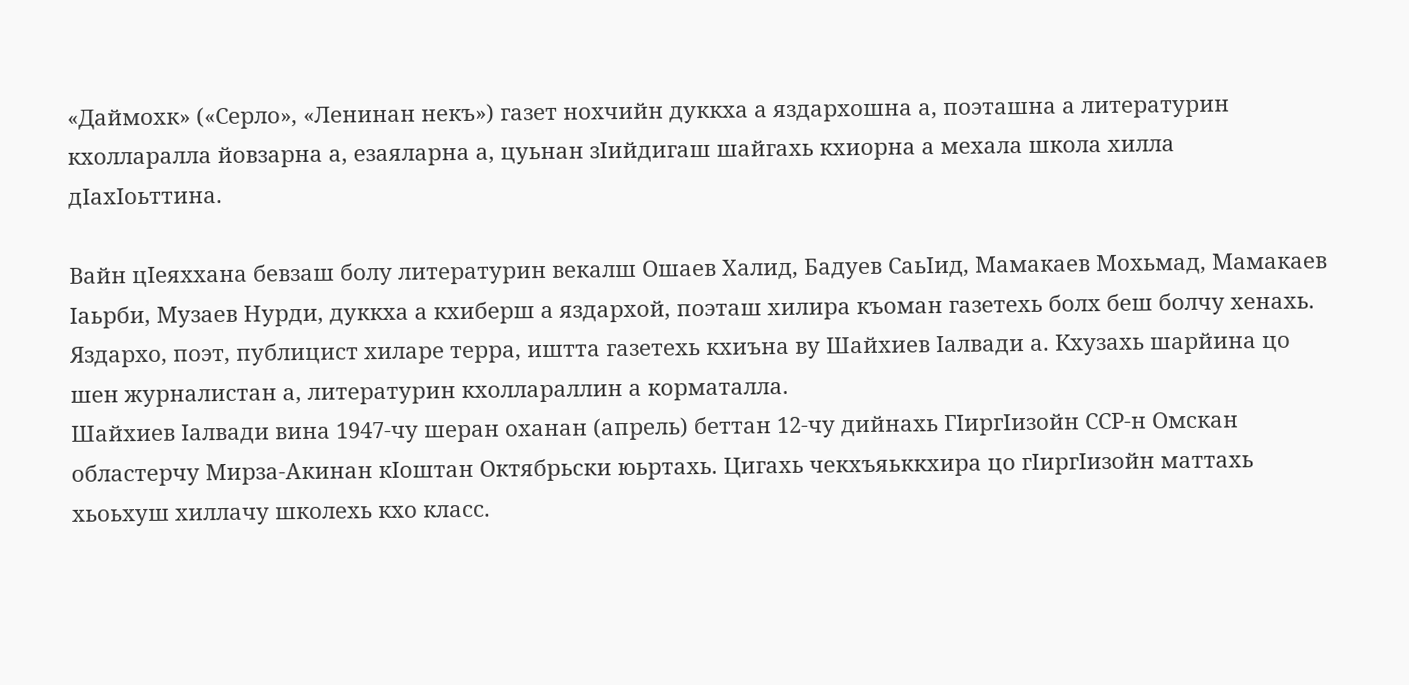«Даймохк» («Серло», «Ленинан некъ») газет нохчийн дуккха а яздархошна а, поэташна а литературин кхолларалла йовзарна а, езаяларна а, цуьнан зIийдигаш шайгахь кхиорна а мехала школа хилла дIахIоьттина.

Вайн цIеяххана бевзаш болу литературин векалш Ошаев Халид, Бадуев СаьIид, Мамакаев Мохьмад, Мамакаев Iаьрби, Музаев Нурди, дуккха а кхиберш а яздархой, поэташ хилира къоман газетехь болх беш болчу хенахь. Яздархо, поэт, публицист хиларе терра, иштта газетехь кхиъна ву Шайхиев Iалвади а. Кхузахь шарйина цо шен журналистан а, литературин кхоллараллин а корматалла.
Шайхиев Iалвади вина 1947-чу шеран оханан (апрель) беттан 12-чу дийнахь ГIиргIизойн ССР-н Омскан областерчу Мирза-Акинан кIоштан Октябрьски юьртахь. Цигахь чекхъяьккхира цо гIиргIизойн маттахь хьоьхуш хиллачу школехь кхо класс.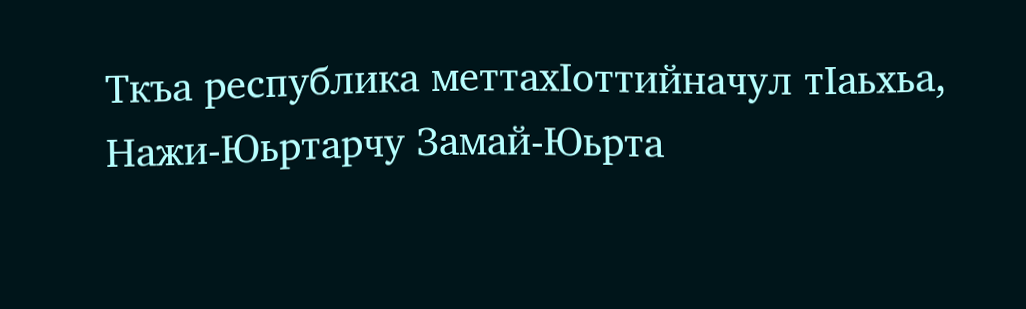Ткъа республика меттахIоттийначул тIаьхьа, Нажи-Юьртарчу Замай-Юьрта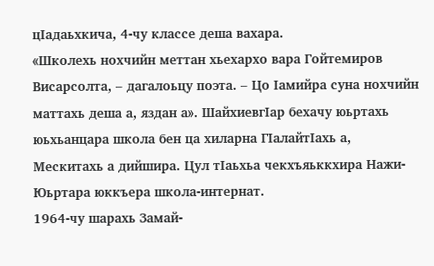цIадаьхкича, 4-чу классе деша вахара.
«Школехь нохчийн меттан хьехархо вара Гойтемиров Висарсолта, – дагалоьцу поэта. – Цо Iамийра суна нохчийн маттахь деша а, яздан а». ШайхиевгIар бехачу юьртахь юьхьанцара школа бен ца хиларна ГIалайтIахь а, Мескитахь а дийшира. Цул тIаьхьа чекхъяьккхира Нажи-Юьртара юккъера школа-интернат.
1964-чу шарахь Замай-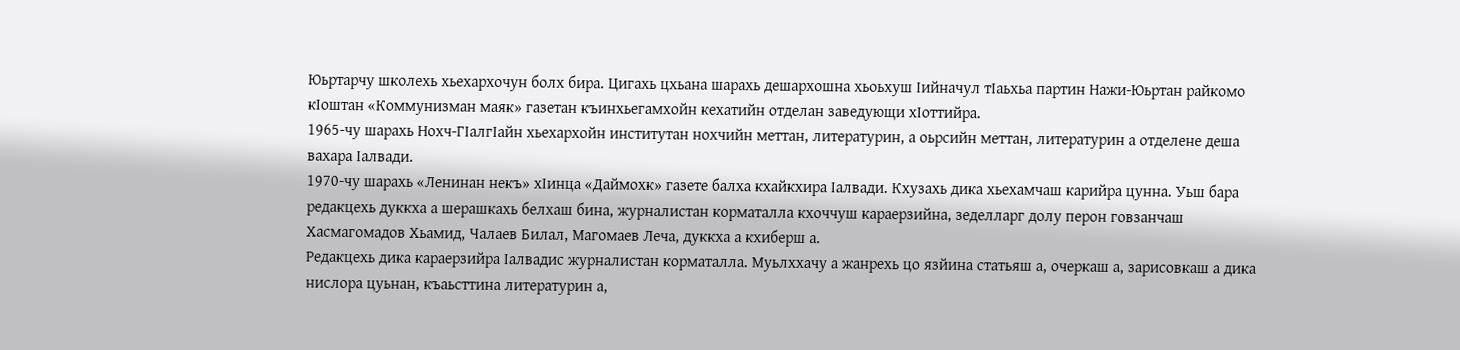Юьртарчу школехь хьехархочун болх бира. Цигахь цхьана шарахь дешархошна хьоьхуш Iийначул тIаьхьа партин Нажи-Юьртан райкомо кIоштан «Коммунизман маяк» газетан къинхьегамхойн кехатийн отделан заведующи хIоттийра.
1965-чу шарахь Нохч-ГIалгIайн хьехархойн институтан нохчийн меттан, литературин, а оьрсийн меттан, литературин а отделене деша вахара Iалвади.
1970-чу шарахь «Ленинан некъ» хIинца «Даймохк» газете балха кхайкхира Iалвади. Кхузахь дика хьехамчаш карийра цунна. Уьш бара редакцехь дуккха а шерашкахь белхаш бина, журналистан корматалла кхоччуш караерзийна, зеделларг долу перон говзанчаш Хасмагомадов Хьамид, Чалаев Билал, Магомаев Леча, дуккха а кхиберш а.
Редакцехь дика караерзийра Iалвадис журналистан корматалла. Муьлххачу а жанрехь цо язйина статьяш а, очеркаш а, зарисовкаш а дика нислора цуьнан, къаьсттина литературин а,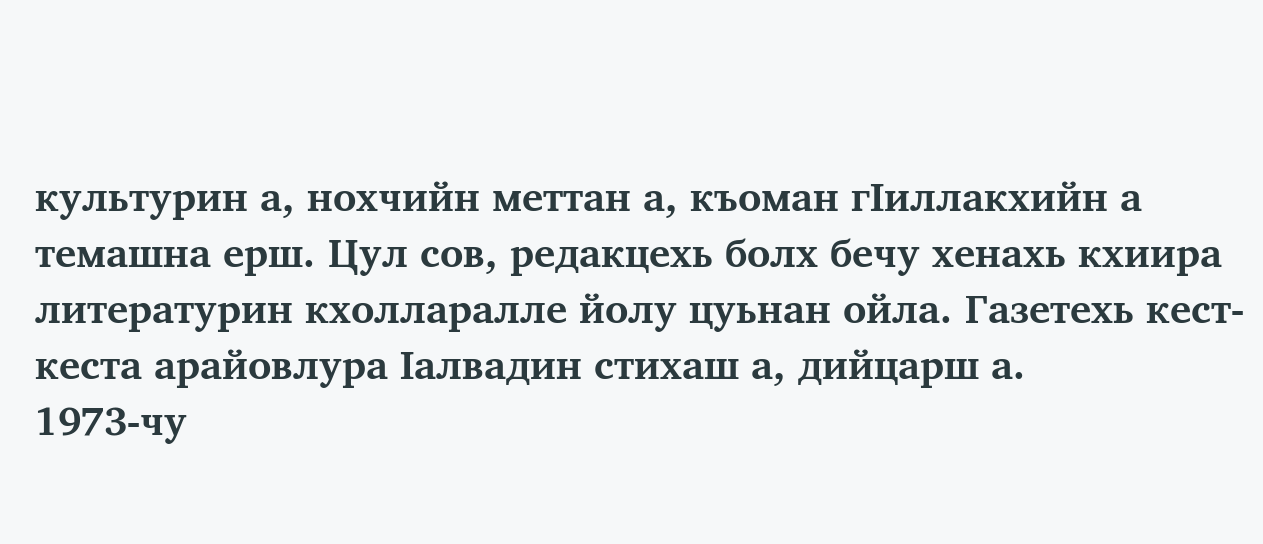культурин а, нохчийн меттан а, къоман гIиллакхийн а темашна ерш. Цул сов, редакцехь болх бечу хенахь кхиира литературин кхолларалле йолу цуьнан ойла. Газетехь кест-кеста арайовлура Iалвадин стихаш а, дийцарш а.
1973-чу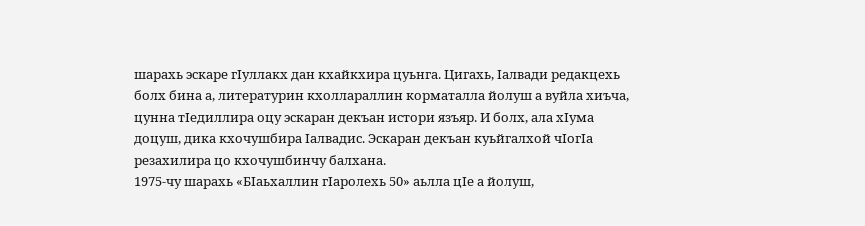шарахь эскаре гIуллакх дан кхайкхира цуьнга. Цигахь, Iалвади редакцехь болх бина а, литературин кхоллараллин корматалла йолуш а вуйла хиъча, цунна тIедиллира оцу эскаран декъан истори язъяр. И болх, ала хIума доцуш, дика кхочушбира Iалвадис. Эскаран декъан куьйгалхой чIогIа резахилира цо кхочушбинчу балхана.
1975-чу шарахь «БIаьхаллин гIаролехь 50» аьлла цIе а йолуш,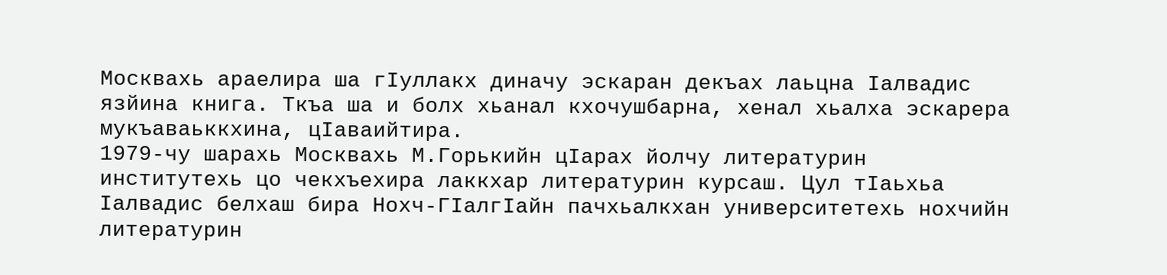Москвахь араелира ша гIуллакх диначу эскаран декъах лаьцна Iалвадис язйина книга. Ткъа ша и болх хьанал кхочушбарна, хенал хьалха эскарера мукъаваьккхина, цIаваийтира.
1979-чу шарахь Москвахь М.Горькийн цIарах йолчу литературин институтехь цо чекхъехира лаккхар литературин курсаш. Цул тIаьхьа Iалвадис белхаш бира Нохч-ГIалгIайн пачхьалкхан университетехь нохчийн литературин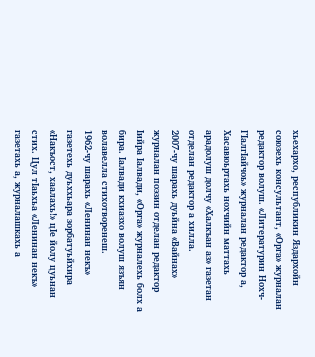хьехархо, республикин Яздархойн союзехь консультант, «Орга» журналан редактор волуш. «Литературин Нохч-ГIалгIайчоь» журналан редактор а, Хасавюьртахь нохчийн маттахь арадолуш долчу «Халкъан аз» газетан отделан редактор а хилла.
2007-чу шарахь дуьйна «Вайнах» журналан поэзин отделан редактор Iийра Iалвади, «Орга» журналехь болх а бира. Iалвади кхиазхо волуш язъян волавелла стихотворенеш.
1962-чу шарахь «Ленинан некъ» газетехь дуьххьара зорбатуьйхира «Накъост, хаалахь!» цIе йолу цуьнан стих. Цул тIаьхьа «Ленинан некъ» газетахь а, журналашкахь а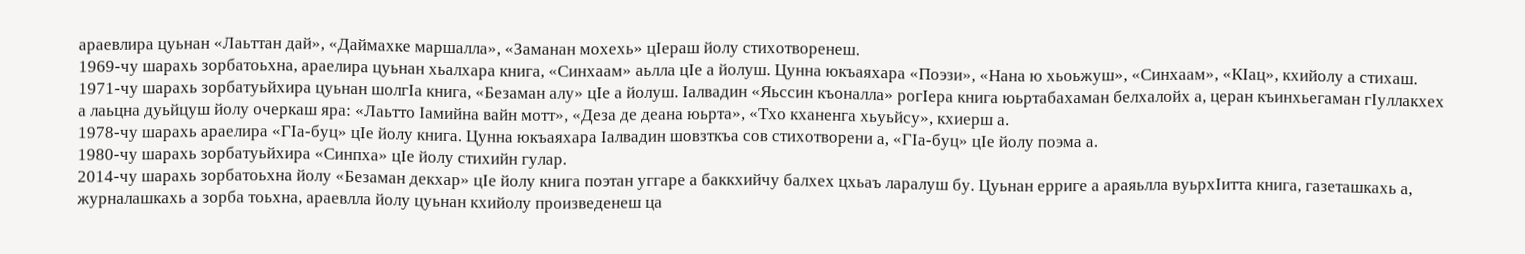араевлира цуьнан «Лаьттан дай», «Даймахке маршалла», «Заманан мохехь» цIераш йолу стихотворенеш.
1969-чу шарахь зорбатоьхна, араелира цуьнан хьалхара книга, «Синхаам» аьлла цIе а йолуш. Цунна юкъаяхара «Поэзи», «Нана ю хьоьжуш», «Синхаам», «КIац», кхийолу а стихаш.
1971-чу шарахь зорбатуьйхира цуьнан шолгIа книга, «Безаман алу» цIе а йолуш. Iалвадин «Яьссин къоналла» рогIера книга юьртабахаман белхалойх а, церан къинхьегаман гIуллакхех а лаьцна дуьйцуш йолу очеркаш яра: «Лаьтто Iамийна вайн мотт», «Деза де деана юьрта», «Тхо кханенга хьуьйсу», кхиерш а.
1978-чу шарахь араелира «ГIа-буц» цIе йолу книга. Цунна юкъаяхара Iалвадин шовзткъа сов стихотворени а, «ГIа-буц» цIе йолу поэма а.
1980-чу шарахь зорбатуьйхира «Синпха» цIе йолу стихийн гулар.
2014-чу шарахь зорбатоьхна йолу «Безаман декхар» цIе йолу книга поэтан уггаре а баккхийчу балхех цхьаъ ларалуш бу. Цуьнан ерриге а араяьлла вуьрхIитта книга, газеташкахь а, журналашкахь а зорба тоьхна, араевлла йолу цуьнан кхийолу произведенеш ца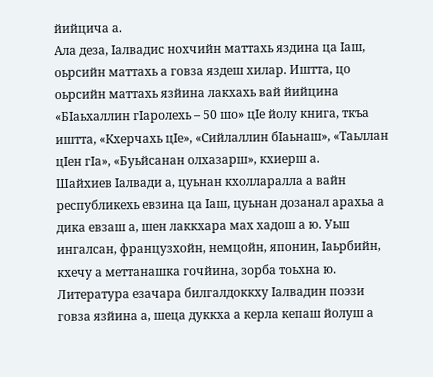йийцича а.
Ала деза, Iалвадис нохчийн маттахь яздина ца Iаш, оьрсийн маттахь а говза яздеш хилар. Иштта, цо оьрсийн маттахь язйина лакхахь вай йийцина «БIаьхаллин гIаролехь – 50 шо» цIе йолу книга, ткъа иштта, «Кхерчахь цIе», «Сийлаллин бIаьнаш», «Таьллан цIен гIа», «Буьйсанан олхазарш», кхиерш а.
Шайхиев Iалвади а, цуьнан кхолларалла а вайн республикехь евзина ца Iаш, цуьнан дозанал арахьа а дика евзаш а, шен лаккхара мах хадош а ю. Уьш ингалсан, французхойн, немцойн, японин, Iаьрбийн, кхечу а меттанашка гочйина, зорба тоьхна ю. Литература езачара билгалдоккху Iалвадин поэзи говза язйина а, шеца дуккха а керла кепаш йолуш а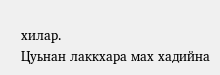хилар.
Цуьнан лаккхара мах хадийна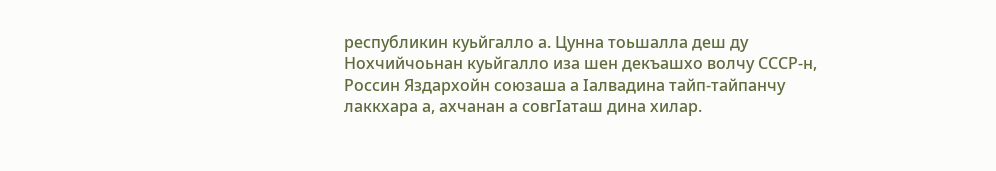республикин куьйгалло а. Цунна тоьшалла деш ду Нохчийчоьнан куьйгалло иза шен декъашхо волчу СССР-н, Россин Яздархойн союзаша а Iалвадина тайп-тайпанчу лаккхара а, ахчанан а совгIаташ дина хилар.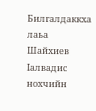Билгалдаккха лаьа Шайхиев Iалвадис нохчийн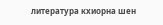литература кхиорна шен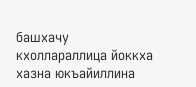башхачу кхоллараллица йоккха хазна юкъайиллина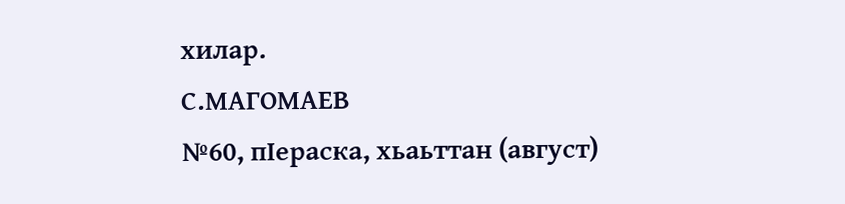хилар.
С.МАГОМАЕВ
№60, пIераска, хьаьттан (август)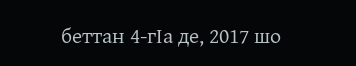беттан 4-гIа де, 2017 шо